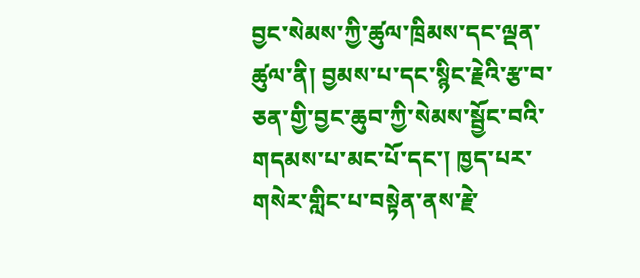བྱང་སེམས་ཀྱི་ཚུལ་ཁྲིམས་དང་ལྡན་ཚུལ་ནི། བྱམས་པ་དང་སྙིང་རྗེའི་རྩ་བ་ཅན་གྱི་བྱང་ཆུབ་ཀྱི་སེམས་སྦྱོང་བའི་གདམས་པ་མང་པོ་དང་། ཁྱད་པར་གསེར་གླིང་པ་བསྟེན་ནས་རྗེ་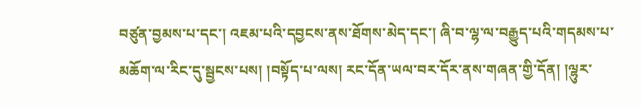བཙུན་བྱམས་པ་དང་། འཇམ་པའི་དབྱངས་ནས་ཐོགས་མེད་དང་། ཞི་བ་ལྷ་ལ་བརྒྱུད་པའི་གདམས་པ་མཆོག་ལ་རིང་དུ་སྦྱངས་པས། །བསྟོད་པ་ལས། རང་དོན་ཡལ་བར་དོར་ནས་གཞན་གྱི་དོན། །ལྷུར་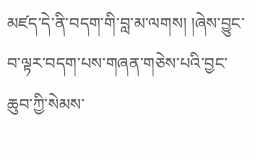མཛད་དེ་ནི་བདག་གི་བླ་མ་ལགས། །ཞེས་བྱུང་བ་ལྟར་བདག་པས་གཞན་གཅེས་པའི་བྱང་ཆུབ་ཀྱི་སེམས་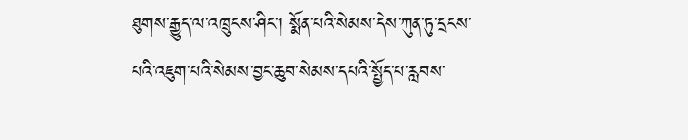ཐུགས་རྒྱུད་ལ་འཁྲུངས་ཤིང་། སྨོན་པའི་སེམས་དེས་ཀུན་ཏུ་དྲངས་པའི་འཇུག་པའི་སེམས་བྱང་ཆུབ་སེམས་དཔའི་སྤྱོད་པ་རླབས་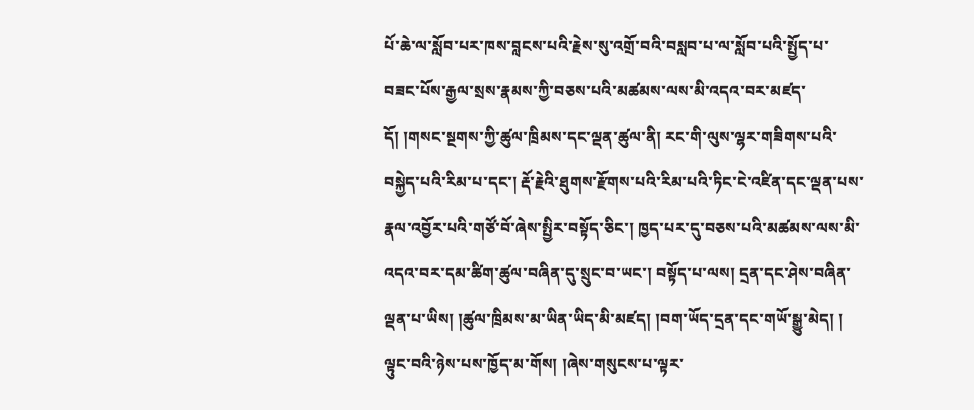པོ་ཆེ་ལ་སློབ་པར་ཁས་བླངས་པའི་རྗེས་སུ་འགྲོ་བའི་བསླབ་པ་ལ་སློབ་པའི་སྤྱོད་པ་བཟང་པོས་རྒྱལ་སྲས་རྣམས་ཀྱི་བཅས་པའི་མཚམས་ལས་མི་འདའ་བར་མཛད་དོ། །གསང་སྔགས་ཀྱི་ཚུལ་ཁྲིམས་དང་ལྡན་ཚུལ་ནི། རང་གི་ལུས་ལྷར་གཟིགས་པའི་བསྐྱེད་པའི་རིམ་པ་དང་། རྡོ་རྗེའི་ཐུགས་རྫོགས་པའི་རིམ་པའི་ཏིང་ངེ་འཛིན་དང་ལྡན་པས་རྣལ་འབྱོར་པའི་གཙོ་བོ་ཞེས་སྤྱིར་བསྟོད་ཅིང་། ཁྱད་པར་དུ་བཅས་པའི་མཚམས་ལས་མི་འདའ་བར་དམ་ཚིག་ཚུལ་བཞིན་དུ་སྲུང་བ་ཡང་། བསྟོད་པ་ལས། དྲན་དང་ཤེས་བཞིན་ལྡན་པ་ཡིས། །ཚུལ་ཁྲིམས་མ་ཡིན་ཡིད་མི་མཛད། །བག་ཡོད་དྲན་དང་གཡོ་སྒྱུ་མེད། ། ལྟུང་བའི་ཉེས་པས་ཁྱོད་མ་གོས། །ཞེས་གསུངས་པ་ལྟར་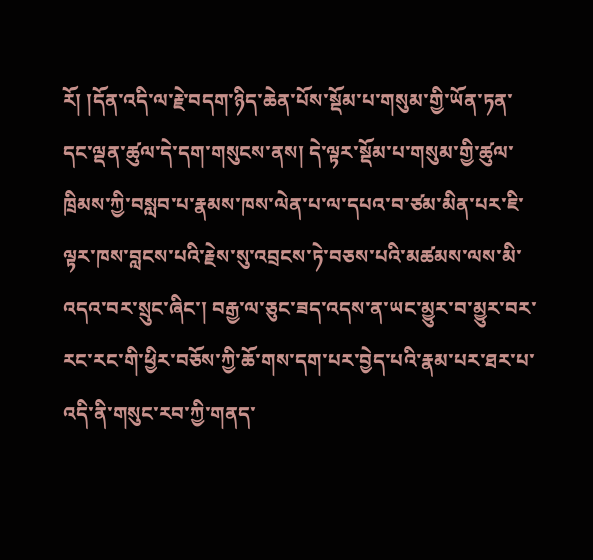རོ། །དོན་འདི་ལ་རྗེ་བདག་ཉིད་ཆེན་པོས་སྡོམ་པ་གསུམ་གྱི་ཡོན་ཏན་དང་ལྡན་ཚུལ་དེ་དག་གསུངས་ནས། དེ་ལྟར་སྡོམ་པ་གསུམ་གྱི་ཚུལ་ཁྲིམས་ཀྱི་བསླབ་པ་རྣམས་ཁས་ལེན་པ་ལ་དཔའ་བ་ཙམ་མིན་པར་ཇི་ལྟར་ཁས་བླངས་པའི་རྗེས་སུ་འབྲངས་ཏེ་བཅས་པའི་མཚམས་ལས་མི་འདའ་བར་སྲུང་ཞིང་། བརྒྱ་ལ་ཅུང་ཟད་འདས་ན་ཡང་མྱུར་བ་མྱུར་བར་རང་རང་གི་ཕྱིར་བཅོས་ཀྱི་ཆོ་གས་དག་པར་བྱེད་པའི་རྣམ་པར་ཐར་པ་འདི་ནི་གསུང་རབ་ཀྱི་གནད་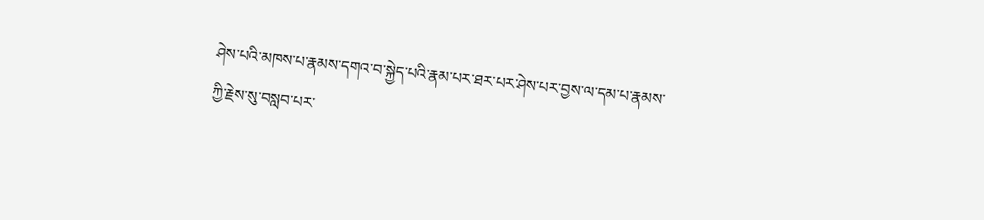ཤེས་པའི་མཁས་པ་རྣམས་དགའ་བ་སྐྱེད་པའི་རྣམ་པར་ཐར་པར་ཤེས་པར་བྱས་ལ་དམ་པ་རྣམས་ཀྱི་རྗེས་སུ་བསླབ་པར་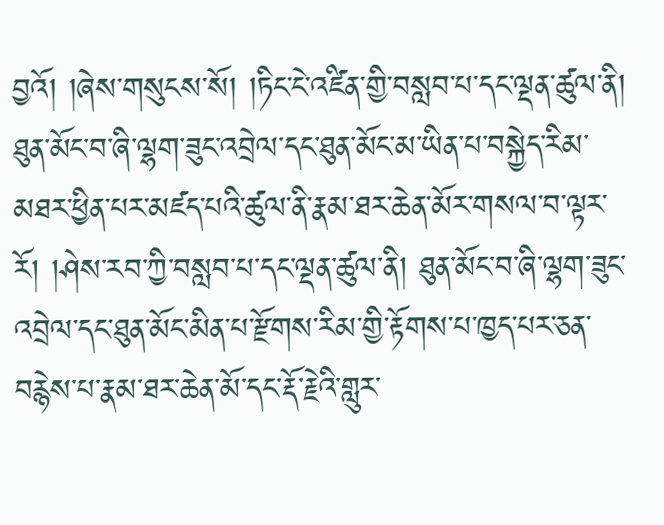བྱའོ། །ཞེས་གསུངས་སོ། །ཏིང་ངེ་འཛིན་གྱི་བསླབ་པ་དང་ལྡན་ཚུལ་ནི། ཐུན་མོང་བ་ཞི་ལྷག་ཟུང་འབྲེལ་དང་ཐུན་མོང་མ་ཡིན་པ་བསྐྱེད་རིམ་མཐར་ཕྱིན་པར་མཛད་པའི་ཚུལ་ནི་རྣམ་ཐར་ཆེན་མོར་གསལ་བ་ལྟར་རོ། །ཤེས་རབ་ཀྱི་བསླབ་པ་དང་ལྡན་ཚུལ་ནི། ཐུན་མོང་བ་ཞི་ལྷག་ཟུང་འབྲེལ་དང་ཐུན་མོང་མིན་པ་རྫོགས་རིམ་གྱི་རྟོགས་པ་ཁྱད་པར་ཅན་བརྙེས་པ་རྣམ་ཐར་ཆེན་མོ་དང་རྡོ་རྗེའི་གླུར་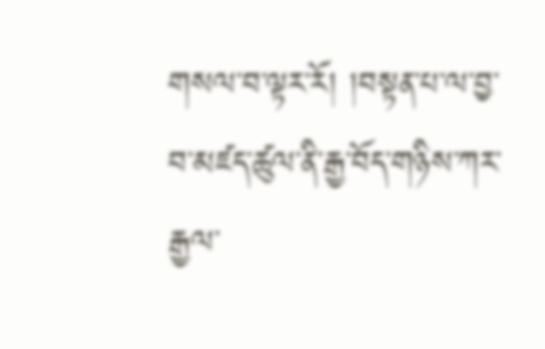གསལ་བ་ལྟར་རོ། །བསྟན་པ་ལ་བྱ་བ་མཛད་ཚུལ་ནི་རྒྱ་བོད་གཉིས་ཀར་རྒྱལ་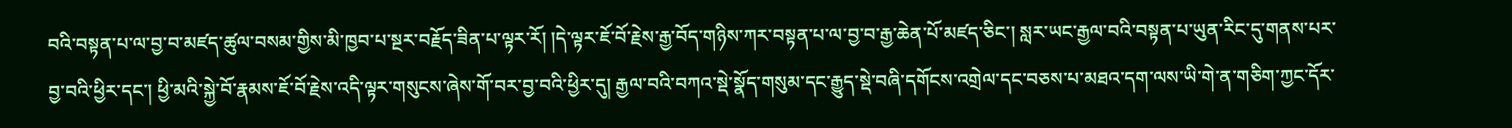བའི་བསྟན་པ་ལ་བྱ་བ་མཛད་ཚུལ་བསམ་གྱིས་མི་ཁྱབ་པ་སྔར་བརྗོད་ཟིན་པ་ལྟར་རོ། །དེ་ལྟར་ཇོ་བོ་རྗེས་རྒྱ་བོད་གཉིས་ཀར་བསྟན་པ་ལ་བྱ་བ་རྒྱ་ཆེན་པོ་མཛད་ཅིང་། སླར་ཡང་རྒྱལ་བའི་བསྟན་པ་ཡུན་རིང་དུ་གནས་པར་བྱ་བའི་ཕྱིར་དང་། ཕྱི་མའི་སྐྱེ་བོ་རྣམས་ཇོ་བོ་རྗེས་འདི་ལྟར་གསུངས་ཞེས་གོ་བར་བྱ་བའི་ཕྱིར་དུ། རྒྱལ་བའི་བཀའ་སྡེ་སྣོད་གསུམ་དང་རྒྱུད་སྡེ་བཞི་དགོངས་འགྲེལ་དང་བཅས་པ་མཐའ་དག་ལས་ཡི་གེ་ན་གཅིག་ཀྱང་དོར་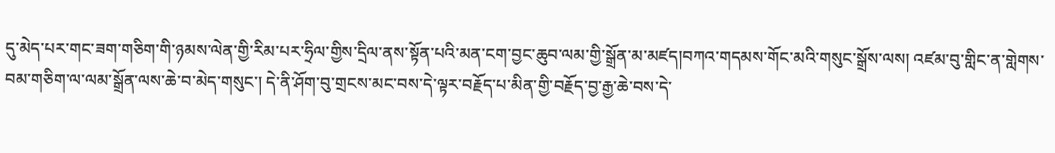དུ་མེད་པར་གང་ཟག་གཅིག་གི་ཉམས་ལེན་གྱི་རིམ་པར་ཧྲིལ་གྱིས་དྲིལ་ནས་སྟོན་པའི་མན་ངག་བྱང་ཆུབ་ལམ་གྱི་སྒྲོན་མ་མཛད།བཀའ་གདམས་གོང་མའི་གསུང་སྒྲོས་ལས། འཛམ་བུ་གླིང་ན་གླེགས་བམ་གཅིག་ལ་ལམ་སྒྲོན་ལས་ཆེ་བ་མེད་གསུང་། དེ་ནི་ཤོག་བུ་གྲངས་མང་བས་དེ་ལྟར་བརྗོད་པ་མིན་གྱི་བརྗོད་བྱ་རྒྱ་ཆེ་བས་དེ་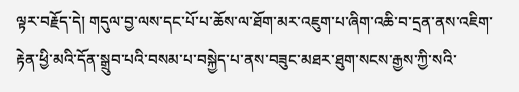ལྟར་བརྗོད་དེ། གདུལ་བྱ་ལས་དང་པོ་པ་ཆོས་ལ་ཐོག་མར་འཇུག་པ་ཞིག་འཆི་བ་དྲན་ནས་འཇིག་རྟེན་ཕྱི་མའི་དོན་སྒྲུབ་པའི་བསམ་པ་བསྐྱེད་པ་ནས་བཟུང་མཐར་ཐུག་སངས་རྒྱས་ཀྱི་སའི་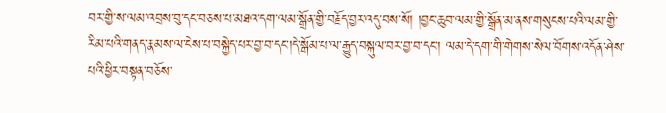བར་གྱི་ས་ལམ་འབྲས་བུ་དང་བཅས་པ་མཐའ་དག་ལམ་སྒྲོན་གྱི་བརྗོད་བྱར་འདུ་བས་སོ། །བྱང་ཆུབ་ལམ་གྱི་སྒྲོན་མ་ནས་གསུངས་པའི་ལམ་གྱི་རིམ་པའི་གནད་རྣམས་ལ་ངེས་པ་བསྐྱེད་པར་བྱ་བ་དང་།དེ་སྒོམ་པ་ལ་རྒྱུད་བསྐུལ་བར་བྱ་བ་དང་། ལམ་དེ་དག་གི་གེགས་སེལ་བོགས་འདོན་ཤེས་པའི་ཕྱིར་བསྟན་བཅོས་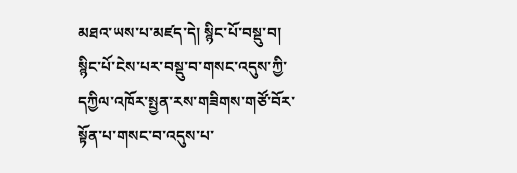མཐའ་ཡས་པ་མཛད་དེ། སྙིང་པོ་བསྡུ་བ། སྙིང་པོ་ངེས་པར་བསྡུ་བ་གསང་འདུས་ཀྱི་དཀྱིལ་འཁོར་སྤྱན་རས་གཟིགས་གཙོ་བོར་སྟོན་པ་གསང་བ་འདུས་པ་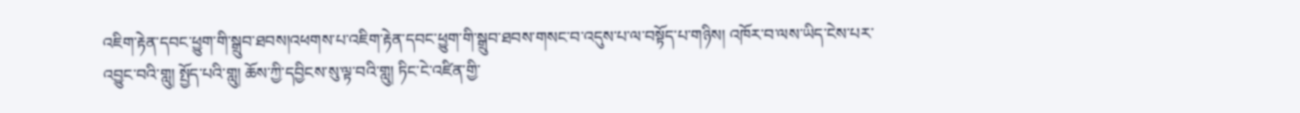འཇིག་རྟེན་དབང་ཕྱུག་གི་སྒྲུབ་ཐབས།འཕགས་པ་འཇིག་རྟེན་དབང་ཕྱུག་གི་སྒྲུབ་ཐབས་གསང་བ་འདུས་པ་ལ་བསྟོད་པ་གཉིས། འཁོར་བ་ལས་ཡིད་ངེས་པར་འབྱུང་བའི་གླུ། སྤྱོད་པའི་གླུ། ཆོས་ཀྱི་དབྱིངས་སུ་ལྟ་བའི་གླུ། ཏིང་ངེ་འཛིན་གྱི་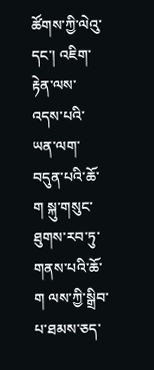ཚོགས་ཀྱི་ལེའུ་དང་། འཇིག་རྟེན་ལས་འདས་པའི་ཡན་ལག་བདུན་པའི་ཆོ་ག སྐུ་གསུང་ཐུགས་རབ་ཏུ་གནས་པའི་ཆོ་ག ལས་ཀྱི་སྒྲིབ་པ་ཐམས་ཅད་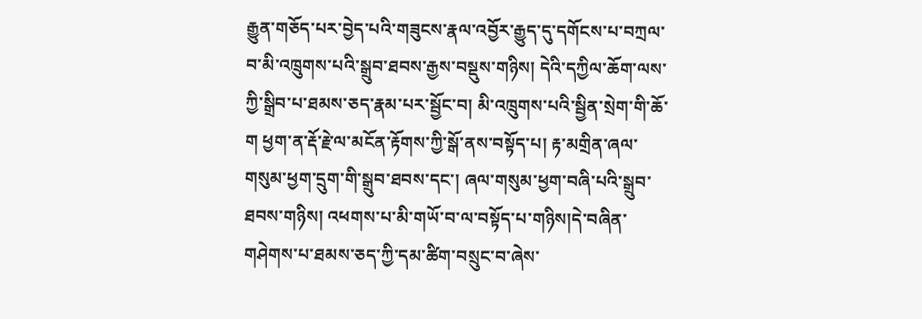རྒྱུན་གཅོད་པར་བྱེད་པའི་གཟུངས་རྣལ་འབྱོར་རྒྱུད་དུ་དགོངས་པ་བཀྲལ་བ་མི་འཁྲུགས་པའི་སྒྲུབ་ཐབས་རྒྱས་བསྡུས་གཉིས། དེའི་དཀྱིལ་ཆོག་ལས་ཀྱི་སྒྲིབ་པ་ཐམས་ཅད་རྣམ་པར་སྦྱོང་བ། མི་འཁྲུགས་པའི་སྦྱིན་སྲེག་གི་ཆོ་ག ཕྱག་ན་རྡོ་རྗེ་ལ་མངོན་རྟོགས་ཀྱི་སྒོ་ནས་བསྟོད་པ། རྟ་མགྲིན་ཞལ་གསུམ་ཕྱག་དྲུག་གི་སྒྲུབ་ཐབས་དང་། ཞལ་གསུམ་ཕྱག་བཞི་པའི་སྒྲུབ་ཐབས་གཉིས། འཕགས་པ་མི་གཡོ་བ་ལ་བསྟོད་པ་གཉིས།དེ་བཞིན་གཤེགས་པ་ཐམས་ཅད་ཀྱི་དམ་ཚིག་བསྲུང་བ་ཞེས་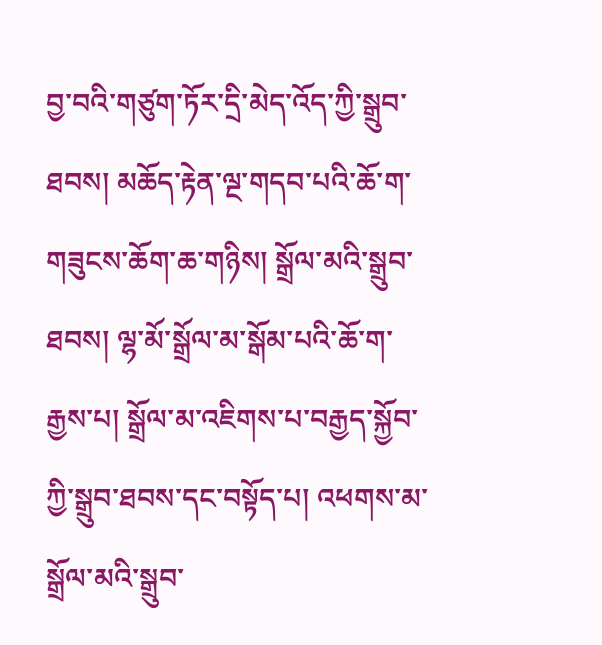བྱ་བའི་གཙུག་ཏོར་དྲི་མེད་འོད་ཀྱི་སྒྲུབ་ཐབས། མཆོད་རྟེན་ལྔ་གདབ་པའི་ཆོ་ག་གཟུངས་ཆོག་ཆ་གཉིས། སྒྲོལ་མའི་སྒྲུབ་ཐབས། ལྷ་མོ་སྒྲོལ་མ་སྒོམ་པའི་ཆོ་ག་རྒྱས་པ། སྒྲོལ་མ་འཇིགས་པ་བརྒྱད་སྐྱོབ་ཀྱི་སྒྲུབ་ཐབས་དང་བསྟོད་པ། འཕགས་མ་སྒྲོལ་མའི་སྒྲུབ་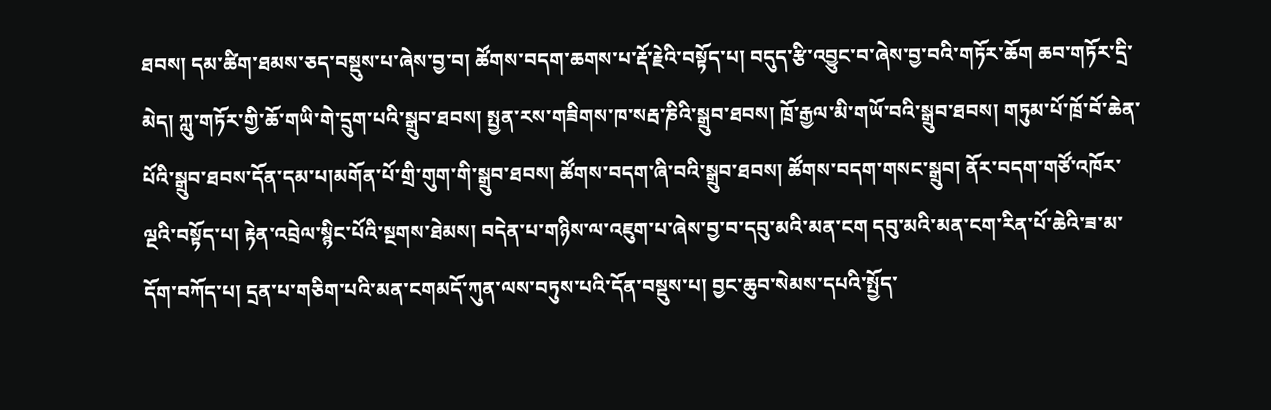ཐབས། དམ་ཚིག་ཐམས་ཅད་བསྡུས་པ་ཞེས་བྱ་བ། ཚོགས་བདག་ཆགས་པ་རྡོ་རྗེའི་བསྟོད་པ། བདུད་རྩི་འབྱུང་བ་ཞེས་བྱ་བའི་གཏོར་ཆོག ཆབ་གཏོར་དྲི་མེད། ཀླུ་གཏོར་གྱི་ཆོ་གཡི་གེ་དྲུག་པའི་སྒྲུབ་ཐབས། སྤྱན་རས་གཟིགས་ཁ་སརྦ་ཎིའི་སྒྲུབ་ཐབས། ཁྲོ་རྒྱལ་མི་གཡོ་བའི་སྒྲུབ་ཐབས། གཏུམ་པོ་ཁྲོ་བོ་ཆེན་པོའི་སྒྲུབ་ཐབས་དོན་དམ་པ།མགོན་པོ་གྲི་གུག་གི་སྒྲུབ་ཐབས། ཚོགས་བདག་ཞི་བའི་སྒྲུབ་ཐབས། ཚོགས་བདག་གསང་སྒྲུབ། ནོར་བདག་གཙོ་འཁོར་ལྔའི་བསྟོད་པ། རྟེན་འབྲེལ་སྙིང་པོའི་སྔགས་ཐེམས། བདེན་པ་གཉིས་ལ་འཇུག་པ་ཞེས་བྱ་བ་དབུ་མའི་མན་ངག དབུ་མའི་མན་ངག་རིན་པོ་ཆེའི་ཟ་མ་དོག་བཀོད་པ། དྲན་པ་གཅིག་པའི་མན་ངགམདོ་ཀུན་ལས་བཏུས་པའི་དོན་བསྡུས་པ། བྱང་ཆུབ་སེམས་དཔའི་སྤྱོད་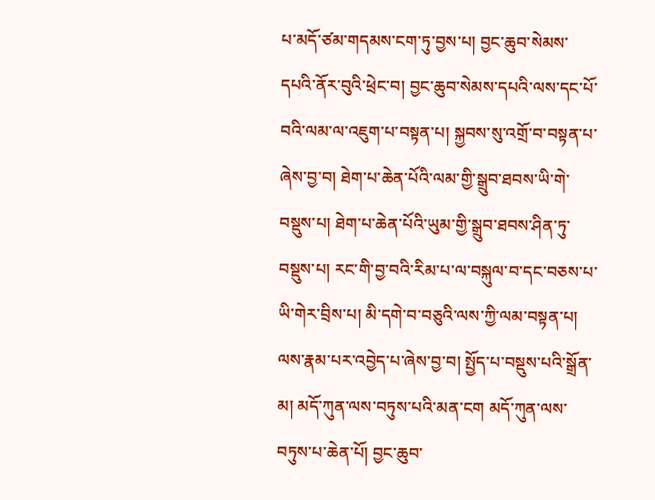པ་མདོ་ཙམ་གདམས་ངག་ཏུ་བྱས་པ། བྱང་ཆུབ་སེམས་དཔའི་ནོར་བུའི་ཕྲེང་བ། བྱང་ཆུབ་སེམས་དཔའི་ལས་དང་པོ་བའི་ལམ་ལ་འཇུག་པ་བསྟན་པ། སྐྱབས་སུ་འགྲོ་བ་བསྟན་པ་ཞེས་བྱ་བ། ཐེག་པ་ཆེན་པོའི་ལམ་གྱི་སྒྲུབ་ཐབས་ཡི་གེ་བསྡུས་པ། ཐེག་པ་ཆེན་པོའི་ཡུམ་གྱི་སྒྲུབ་ཐབས་ཤིན་ཏུ་བསྡུས་པ། རང་གི་བྱ་བའི་རིམ་པ་ལ་བསྐུལ་བ་དང་བཅས་པ་ཡི་གེར་བྲིས་པ། མི་དགེ་བ་བཅུའི་ལས་ཀྱི་ལམ་བསྟན་པ། ལས་རྣམ་པར་འབྱེད་པ་ཞེས་བྱ་བ། སྤྱོད་པ་བསྡུས་པའི་སྒྲོན་མ། མདོ་ཀུན་ལས་བཏུས་པའི་མན་ངག མདོ་ཀུན་ལས་བཏུས་པ་ཆེན་པོ། བྱང་ཆུབ་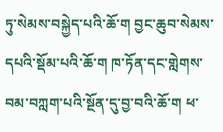ཏུ་སེམས་བསྐྱེད་པའི་ཆོ་ག བྱང་ཆུབ་སེམས་དཔའི་སྡོམ་པའི་ཆོ་ག ཁ་ཏོན་དང་གླེགས་བམ་བཀླག་པའི་སྔོན་དུ་བྱ་བའི་ཆོ་ག ཕ་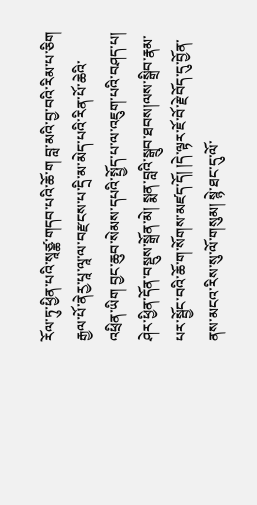རོལ་ཏུ་ཕྱིན་པའི་སཱཙྪ་གདབ་པའི་ཆོ་ག བླ་མའི་བྱ་བའི་རིམ་པ་ཅིག རྒྱལ་པོ་ནེརྱ་པཱ་ལཱ་ལ་བརྫངས་པ་དྲི་མ་མེད་པའི་རིན་པོ་ཆེའི་འཕྲིན་ཡིག བྱང་ཆུབ་སེམས་དཔའི་སྤྱོད་པ་ལ་འཇུག་པའི་བཤད་པ། ཤེར་ཕྱིན་དོན་བསྡུས་སྒྲོན་མེ། སྨན་བླའི་སྒྲུབ་ཐབས།ལས་སྒྲིབ་རྣམ་པར་སྦྱོང་བའི་ཆོ་ག་སོགས་མཛད་དོ། །དེ་ལྟར་ཇོ་བོ་རྗེ་བོད་དུ་བྱོན་ནས་མངའ་རིས་སུ་ལོ་གསུམ། སྙེ་ཐང་དུ་ལོ་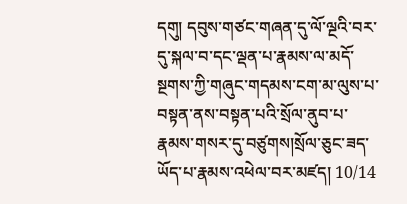དགུ། དབུས་གཙང་གཞན་དུ་ལོ་ལྔའི་བར་དུ་སྐལ་བ་དང་ལྡན་པ་རྣམས་ལ་མདོ་སྔགས་ཀྱི་གཞུང་གདམས་ངག་མ་ལུས་པ་བསྟན་ནས་བསྟན་པའི་སྲོལ་ནུབ་པ་རྣམས་གསར་དུ་བཙུགས།སྲོལ་ཅུང་ཟད་ཡོད་པ་རྣམས་འཕེལ་བར་མཛད། 10/14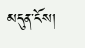མདུན་ངོས།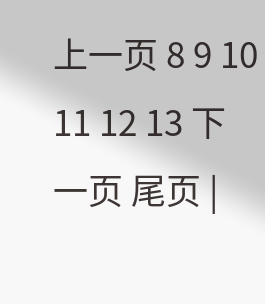上一页 8 9 10 11 12 13 下一页 尾页 |